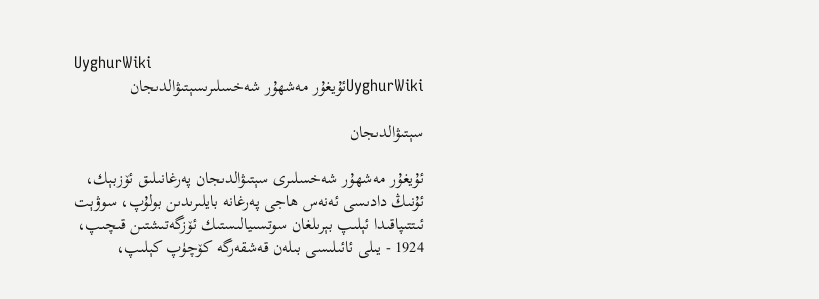UyghurWiki
UyghurWikiئۇيغۇر مەشھۇر شەخسلىرىسېتىۋالدىجان

سېتىۋالدىجان

ئۇيغۇر مەشھۇر شەخسلىرى سېتىۋالدىجان پەرغانىلىق ئۆزبېك، ئۇنىڭ دادىسى ئەنەس ھاجى پەرغانە بايلىرىدىن بولۇپ، سوۋېت ئىتتىپاقىدا ئېلىپ بېرىلغان سوتسىيالىستىك ئۆزگەتىشتىن قىچىپ، 1924 - يىلى ئائىلىسى بىلەن قەشقەرگە كۆچۈپ كېلىپ،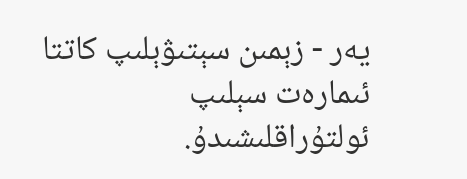يەر - زېمىن سېتىۋېلىپ كاتتا ئىمارەت سېلىپ ئولتۇراقلىشىدۇ.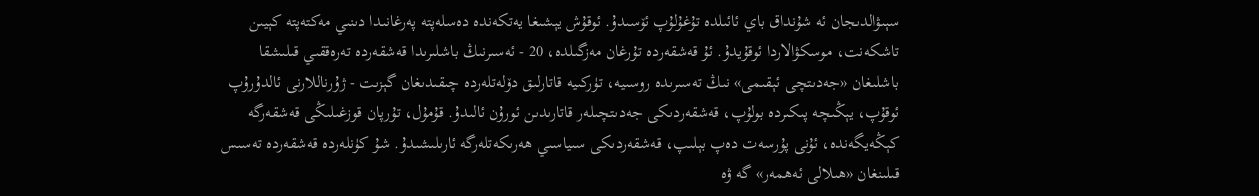سېىۋالدىجان ئە شۇنداق باي ئائىلدە تۇغۇلۇپ ئۆسىدۇ. ئوقۇش يېشىغا يەتكەندە دەسلەپتە پەرغانىدا دىنىي مەكتەپتە كېيىن تاشكەنت، موسكۋالاردا ئوقۇيدۇ. ئۇ قەشقەردە تۇرغان مەزگىلدە، 20 - ئەسىرنىڭ باشلىرىدا قەشقەردە تەرەققىي قىلىشقا باشلىغان «جەدىتچى ئېقىمى» نىڭ تەسىرىدە روسىيە، تۈركىيە قاتارلىق دۆلەتلەردە چىقىدىغان گېزىت - ژۇرناللارنى ئالدۇرۇپ ئوقۇپ، يېڭىچە پىكىردە بولۇپ، قەشقەردىكى جەدىتچىلەر قاتارىدىن ئورۇن ئالىدۇ. قۇمۇل، تۇرپان قوزغىلىڭى قەشقەرگە كېڭەيگەندە، ئۇنى پۇرسەت دەپ بېلىپ، قەشقەردىكى سىياسىي ھەرىكەتلەرگە ئارىلىشىدۇ. شۇ كۈنلەردە قەشقەردە تەسىس قىلىنغان «ھىلالى ئەھمەر» گە ۋە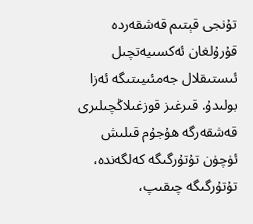تۇنجى قېتىم قەشقەردە قۇرۇلغان ئەكسىيەتچىل ئىستىقلال جەمئىيىتىگە ئەزا بولىدۇ. قىرغىز قوزغىلاڭچىلىرى قەشقەرگە ھۇجۇم قىلىش ئۈچۈن تۇتۇرگىگە كەلگەندە، تۇتۇرگىگە چىقىپ،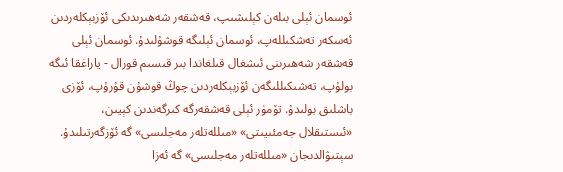ئوسمان ئېلى بىلەن كېلىشىپ، قەشقەر شەھىرىدىكى ئۆزبېكلەردىن ئەسكەر تەشكىللەپ، ئوسمان ئېلىگە قوشۇلىدۇ. ئوسمان ئېلى قەشقەر شەھىرىنى ئىشغال قىلغاندا بىر قىسىم قورال - ياراغقا ئىگە بولۇپ، تەشىكىللىگەن ئۆزبېكلەردىن چوڭ قوشۇن قۇرۇپ، ئۆزى باشلىق بولىدۇ. تۆمۈر ئېلى قەشقەرگە كىرگەندىن كېيىن، «ئىستىقلال جەمئىيىتى» «مىللەتلەر مەجلىسى» گە ئۆزگەرتىلىدۇ. سېتىۋالدىجان «مىللەتلەر مەجلىسى» گە ئەزا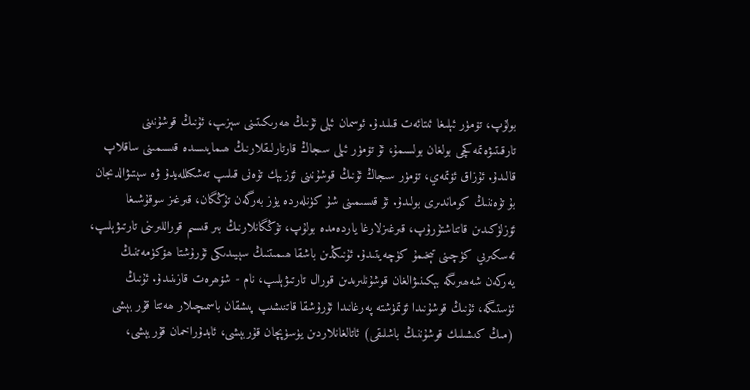بولۇپ، تۆمۈر ئېلىغا ئىتائەت قىلىدۇ. ئوسمان ئېلى ئۇنىڭ ھەرىكىتىنى سېزىپ، ئۇنىڭ قوشۇنىنى تارقىتىۋەتمەكچى بولغان بولسىمۇ، ئۇ تۆمۈر ئېلى سىجاڭ قارتارلىقلارنىڭ ھىمايىسىدە قىسىمىنى ساقلاپ قالىدۇ. ئۇزاق ئۆتمەي، تۆمۈر سىجاڭ ئۇنىڭ قوشۇنىنى ئۆزبېك تۇەنى قىلىپ تەشكىللەيدۇ ۋە سېتىۋالدىجان بۇ تۇەننىڭ كوماندىرى بولىدۇ. ئۇ قىسىمىنى شۇ كۈنلەردە يۈز بەرگەن تۇڭگان، قىرغىز سوقۇشىغا ئۆزلۈكىدىن قاتناشتۇرۇپ، قىرغىزلارغا ياردەمدە بولۇپ، تۇڭگانلارنىڭ بىر قىسىم قوراللىرىنى تارتىۋېلىپ، ئەسكىرىي كۈچىنى تېخىمۇ كۈچەيتىدۇ. ئۇنىڭدىن باشقا ھىمىتنىڭ سېيىدىكى ئۇرۇشتا ھۆكۈمەتنىڭ يەركەن شەھىرىگە بېكىنىۋالغان قوشۇنلىرىدىن قورال تارتىۋېلىپ، نام - شۆھرەت قازىنىدۇ. ئۇنىڭ ئۈستىگە، ئۇنىڭ قوشۇنىدا ئۆتمۈشتە پەرغانىدا ئۇرۇشقا قاتنىشىپ پىشقان باسمىچىلار ھەتتا قۇر بېشى (مىڭ كىشىلىك قوشۇننىڭ باشلىقى) ئاتالغانلاردىن يۈسۈپچان قۇربېشى، ئابدۇراخمان قۇربېشى،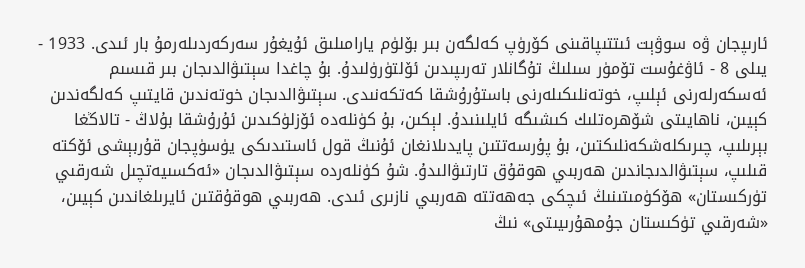ئارىپجان ۋە سوۋېت ئىتتىپاقىنى كۆرۈپ كەلگەن بىر بۆلۈم يارامىلىق ئۇيغۇر سەركەردىلەرمۇ بار ئىدى. 1933 - يىلى 8 - ئاۋغۇست تۆمۈر سىلىڭ تۇگانلار تەرىپىدىن ئۆلتۈرۈلىدۇ. بۇ چاغدا سېتىۋالدىجان بىر قىسىم ئەسكەرلەرنى ئېلىپ، خوتەنلىكىلەرنى باستۇرۇشقا كەتكەنىدى. سېتىۋالدىجان خوتەندىن قايتىپ كەلگەندىن كېيىن، ناھايىتى شۆھرەتلىك كىشىگە ئايلىنىدۇ. لېكىن، بۇ كۈنلەدە ئۆزلۈكىدىن ئۇرۇشقا بۇلاڭ - تالاڭغا بېرىلىپ، چىرىكلەشكەنلىكتىن، بۇ پۇرسەتتىن پايدىلانغان ئۇنىڭ قول ئاستىدىكى يۈسۈپجان قۇربېشى ئۆكتە قىلىپ، سېتىۋالدىجاندىن ھەربىي ھوقۇق تارتىۋالىدۇ. شۇ كۈنلەردە سېتىۋالدىجان «ئەكسىيەتچىل شەرقىي تۈركىستان» ھۆكۈمىتىنىڭ ئىچكى جەھەتتە ھەربىي نازىرى ئىدى. ھەربىي ھوقۇقتىن ئايرىلغاندىن كېيىن، «شەرقىي تۈكىستان جۇمھۇرىيىتى» نىڭ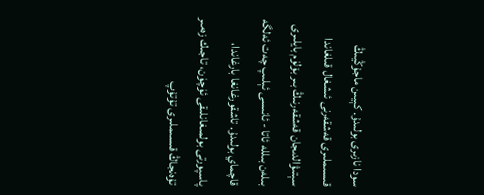سودا نازىرى بولىدۇ. كېيىن ماجۇڭيىڭ قىسىملىرى قەشقەرنى ئىشغال قىلغاندا سېتىۋالدىجان قەشقەرنىڭ بىر بۆلۈم بايلىرى بىلەن بىللە ئاتا - ئانىسى ئېلىپ چەت ئەلگە قاچماي بولىدۇ. تاشقورغانغا بارغاندا، پاسپورتى بولمىغانلىقى ئۈچۈن، تاجىك زەمىر تۇەنجاڭ قىسىملىرى تۇتۇپ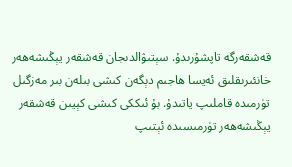قەشقەرگە تاپشۇرىدۇ. سېتىۋالدىجان قەشقەر يېڭىشەھەر خانئىرىقلىق ئەيسا ھاجىم دېگەن كىشى بىلەن بىر مەزگىل تۈرمىدە قاملىپ ياتىدۇ. بۇ ئىككى كىشى كېيىن قەشقەر يېڭىشەھەر تۈرمىسىدە ئېتىپ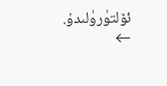ئۆلتۈرۈلىدۇ.
←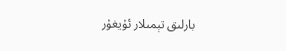بارلىق تېمىلار ئۇيغۇر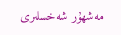مەشھۇر شەخسلىرى